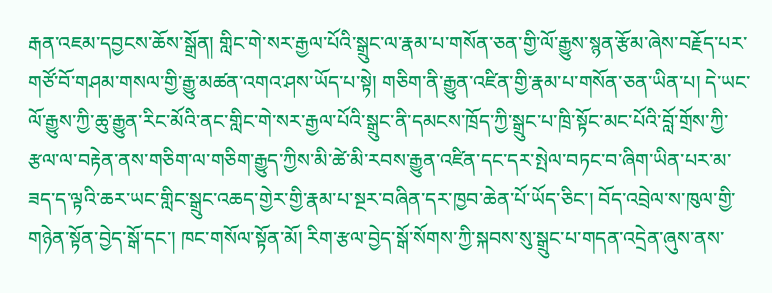རྒན་འཇམ་དབྱངས་ཆོས་སྒྲོན། གླིང་གེ་སར་རྒྱལ་པོའི་སྒྲུང་ལ་རྣམ་པ་གསོན་ཅན་གྱི་ལོ་རྒྱུས་སྙན་རྩོམ་ཞེས་བརྗོད་པར་གཙོ་བོ་གཤམ་གསལ་གྱི་རྒྱུ་མཚན་འགའ་ཤས་ཡོད་པ་སྟེ། གཅིག་ནི་རྒྱུན་འཛིན་གྱི་རྣམ་པ་གསོན་ཅན་ཡིན་པ། དེ་ཡང་ལོ་རྒྱུས་ཀྱི་ཆུ་རྒྱུན་རིང་མོའི་ནང་གླིང་གེ་སར་རྒྱལ་པོའི་སྒྲུང་ནི་དམངས་ཁྲོད་ཀྱི་སྒྲུང་པ་ཁྲི་སྟོང་མང་པོའི་བློ་གྲོས་ཀྱི་རྩལ་ལ་བརྟེན་ནས་གཅིག་ལ་གཅིག་རྒྱུད་ཀྱིས་མི་ཚེ་མི་རབས་རྒྱུན་འཛིན་དང་དར་སྤེལ་བཏང་བ་ཞིག་ཡིན་པར་མ་ཟད་ད་ལྟའི་ཆར་ཡང་གླིང་སྒྲུང་འཆད་གྱེར་གྱི་རྣམ་པ་སྔར་བཞིན་དར་ཁྱབ་ཆེན་པོ་ཡོད་ཅིང་། བོད་འབྲེལ་ས་ཁུལ་གྱི་གཉེན་སྟོན་བྱེད་སྒོ་དང་། ཁང་གསོལ་སྟོན་མོ། རིག་རྩལ་བྱེད་སྒོ་སོགས་ཀྱི་སྐབས་སུ་སྒྲུང་པ་གདན་འདྲེན་ཞུས་ནས་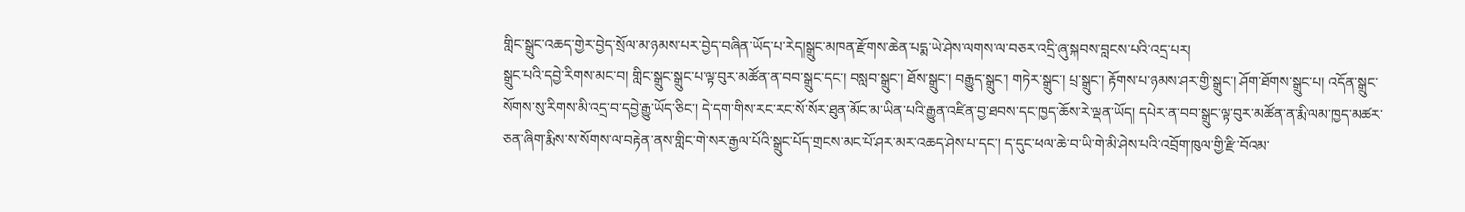གླིང་སྒྲུང་འཆད་གྱེར་བྱེད་སྲོལ་མ་ཉམས་པར་བྱེད་བཞིན་ཡོད་པ་རེད།སྒྲུང་མཁན་རྫོགས་ཆེན་པདྨ་ཡེ་ཤེས་ལགས་ལ་བཅར་འདྲི་ཞུ་སྐབས་བླངས་པའི་འདྲ་པར།
སྒྲུང་པའི་དབྱེ་རིགས་མང་བ། གླིང་སྒྲུང་སྒྲུང་པ་ལྟ་བུར་མཚོན་ན་བབ་སྒྲུང་དང་། བསླབ་སྒྲུང་། ཐོས་སྒྲུང་། བརྒྱུད་སྒྲུང་། གཏེར་སྒྲུང་། པྲ་སྒྲུང་། རྟོགས་པ་ཉམས་ཤར་གྱི་སྒྲུང་། ཤོག་ཐོགས་སྒྲུང་པ། འདོན་སྒྲུང་སོགས་སུ་རིགས་མི་འདྲ་བ་དབྱེ་རྒྱུ་ཡོད་ཅིང་། དེ་དག་གིས་རང་རང་སོ་སོར་ཐུན་མོང་མ་ཡིན་པའི་རྒྱུན་འཛིན་བྱ་ཐབས་དང་ཁྱད་ཆོས་རེ་ལྡན་ཡོད། དཔེར་ན་བབ་སྒྲུང་ལྟ་བུར་མཚོན་ན་རྨི་ལམ་ཁྱད་མཚར་ཅན་ཞིག་རྨིས་ས་སོགས་ལ་བརྟེན་ནས་གླིང་གེ་སར་རྒྱལ་པོའི་སྒྲུང་པོད་གྲངས་མང་པོ་ཤར་མར་འཆད་ཤེས་པ་དང་། ད་དུང་ཕལ་ཆེ་བ་ཡི་གེ་མི་ཤེས་པའི་འབྲོག་ཁུལ་གྱི་རྫི་བོའམ་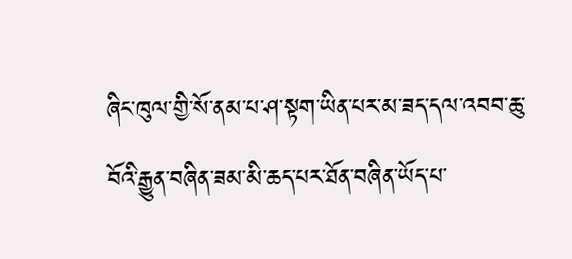ཞིང་ཁུལ་གྱི་སོ་ནམ་པ་ཤ་སྟག་ཡིན་པར་མ་ཟད་དལ་འབབ་ཆུ་བོའི་རྒྱུན་བཞིན་ཟམ་མི་ཆད་པར་ཐོན་བཞིན་ཡོད་པ་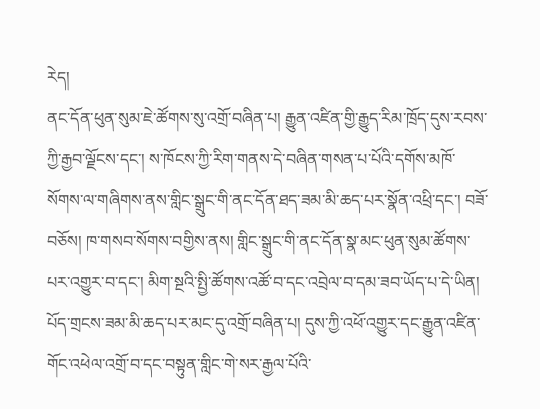རེད།
ནང་དོན་ཕུན་སུམ་ཇེ་ཚོགས་སུ་འགྲོ་བཞིན་པ། རྒྱུན་འཛིན་གྱི་རྒྱུད་རིམ་ཁྲོད་དུས་རབས་ཀྱི་རྒྱབ་ལྗོངས་དང་། ས་ཁོངས་ཀྱི་རིག་གནས་དེ་བཞིན་གསན་པ་པོའི་དགོས་མཁོ་སོགས་ལ་གཞིགས་ནས་གླིང་སྒྲུང་གི་ནང་དོན་ཐད་ཟམ་མི་ཆད་པར་སྣོན་འཕྲི་དང་། བཟོ་བཅོས། ཁ་གསབ་སོགས་བགྱིས་ནས། གླིང་སྒྲུང་གི་ནང་དོན་སྣ་མང་ཕུན་སུམ་ཚོགས་པར་འགྱུར་བ་དང་། མིག་སྔའི་སྤྱི་ཚོགས་འཚོ་བ་དང་འབྲེལ་བ་དམ་ཟབ་ཡོད་པ་དེ་ཡིན།
པོད་གྲངས་ཟམ་མི་ཆད་པར་མང་དུ་འགྲོ་བཞིན་པ། དུས་ཀྱི་འཕོ་འགྱུར་དང་རྒྱུན་འཛིན་གོང་འཕེལ་འགྲོ་བ་དང་བསྟུན་གླིང་གེ་སར་རྒྱལ་པོའི་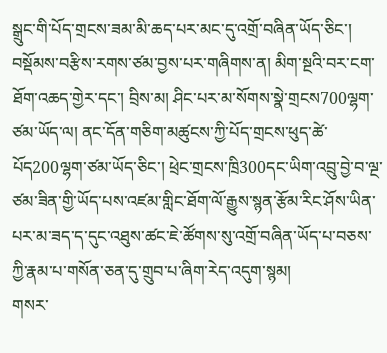སྒྲུང་གི་པོད་གྲངས་ཟམ་མི་ཆད་པར་མང་དུ་འགྲོ་བཞིན་ཡོད་ཅིང་། བསྡོམས་བརྩིས་རགས་ཙམ་བྱས་པར་གཞིགས་ན། མིག་སྔའི་བར་ངག་ཐོག་འཆད་གྱེར་དང་། བྲིས་མ། ཤིང་པར་མ་སོགས་སྣེ་གྲངས700ལྷག་ཙམ་ཡོད་ལ། ནང་དོན་གཅིག་མཚུངས་ཀྱི་པོད་གྲངས་ཕུད་ཚེ་པོད200ལྷག་ཙམ་ཡོད་ཅིང་། ཕྲེང་གྲངས་ཁྲི300དང་ཡིག་འབྲུ་བྱེ་བ་ལྔ་ཙམ་ཟིན་གྱི་ཡོད་པས་འཛམ་གླིང་ཐོག་ལོ་རྒྱུས་སྙན་རྩོམ་རིང་ཤོས་ཡིན་པར་མ་ཟད་ད་དུང་འཐུས་ཚང་ཇེ་ཚོགས་སུ་འགྲོ་བཞིན་ཡོད་པ་བཅས་ཀྱི་རྣམ་པ་གསོན་ཅན་དུ་གྲུབ་པ་ཞིག་རེད་འདུག་སྙམ།
གསར་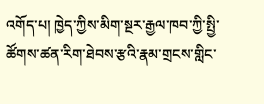འགོད་པ། ཁྱེད་ཀྱིས་མིག་སྔར་རྒྱལ་ཁབ་ཀྱི་སྤྱི་ཚོགས་ཚན་རིག་ཐེབས་རྩའི་རྣམ་གྲངས་གླིང་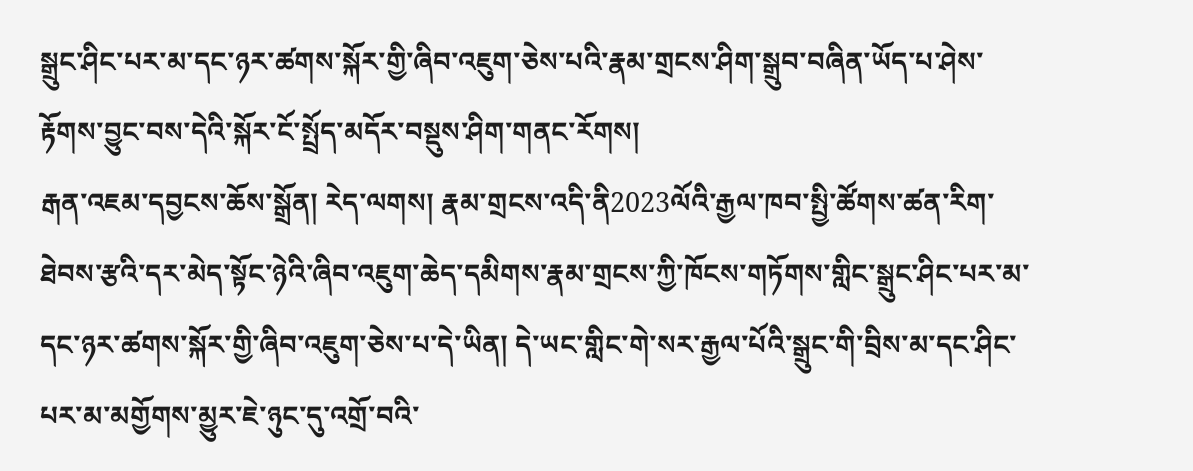སྒྲུང་ཤིང་པར་མ་དང་ཉར་ཚགས་སྐོར་གྱི་ཞིབ་འཇུག་ཅེས་པའི་རྣམ་གྲངས་ཤིག་སྒྲུབ་བཞིན་ཡོད་པ་ཤེས་རྟོགས་བྱུང་བས་དེའི་སྐོར་ངོ་སྤྲོད་མདོར་བསྡུས་ཤིག་གནང་རོགས།
རྒན་འཇམ་དབྱངས་ཆོས་སྒྲོན། རེད་ལགས། རྣམ་གྲངས་འདི་ནི2023ལོའི་རྒྱལ་ཁབ་སྤྱི་ཚོགས་ཚན་རིག་ཐེབས་རྩའི་དར་མེད་སྟོང་ཉེའི་ཞིབ་འཇུག་ཆེད་དམིགས་རྣམ་གྲངས་ཀྱི་ཁོངས་གཏོགས་གླིང་སྒྲུང་ཤིང་པར་མ་དང་ཉར་ཚགས་སྐོར་གྱི་ཞིབ་འཇུག་ཅེས་པ་དེ་ཡིན། དེ་ཡང་གླིང་གེ་སར་རྒྱལ་པོའི་སྒྲུང་གི་བྲིས་མ་དང་ཤིང་པར་མ་མགྱོགས་མྱུར་ཇེ་ཉུང་དུ་འགྲོ་བའི་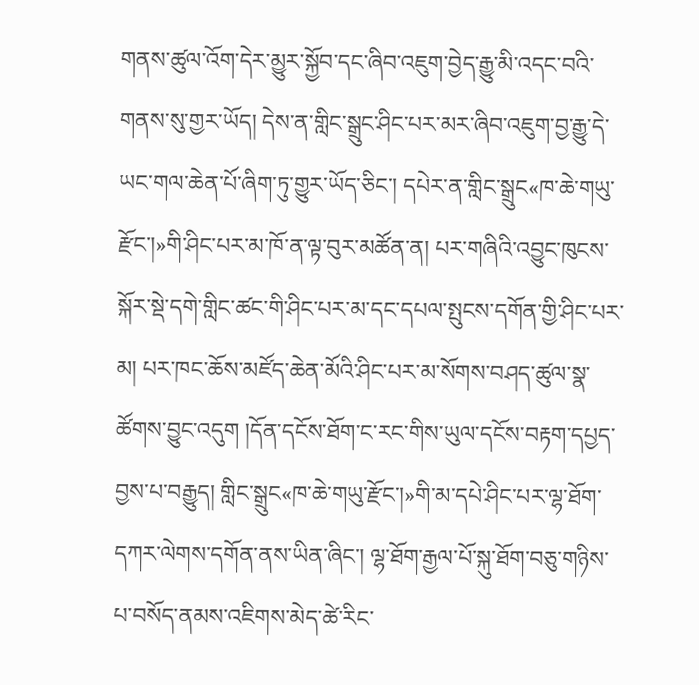གནས་ཚུལ་འོག་དེར་མྱུར་སྐྱོབ་དང་ཞིབ་འཇུག་བྱེད་རྒྱུ་མི་འདང་བའི་གནས་སུ་གྱར་ཡོད། དེས་ན་གླིང་སྒྲུང་ཤིང་པར་མར་ཞིབ་འཇུག་བྱ་རྒྱུ་དེ་ཡང་གལ་ཆེན་པོ་ཞིག་ཏུ་གྱུར་ཡོད་ཅིང་། དཔེར་ན་གླིང་སྒྲུང«ཁ་ཆེ་གཡུ་རྫོང་།»གི་ཤིང་པར་མ་ཁོ་ན་ལྟ་བུར་མཚོན་ན། པར་གཞིའི་འབྱུང་ཁུངས་སྐོར་སྡེ་དགེ་གླིང་ཚང་གི་ཤིང་པར་མ་དང་དཔལ་སྤུངས་དགོན་གྱི་ཤིང་པར་མ། པར་ཁང་ཆོས་མཛོད་ཆེན་མོའི་ཤིང་པར་མ་སོགས་བཤད་ཚུལ་སྣ་ཚོགས་བྱུང་འདུག །དོན་དངོས་ཐོག་ང་རང་གིས་ཡུལ་དངོས་བརྟག་དཔྱད་བྱས་པ་བརྒྱུད། གླིང་སྒྲུང«ཁ་ཆེ་གཡུ་རྫོང་།»གི་མ་དཔེ་ཤིང་པར་ལྷ་ཐོག་དཀར་ལེགས་དགོན་ནས་ཡིན་ཞིང་། ལྷ་ཐོག་རྒྱལ་པོ་སྐུ་ཐོག་བཅུ་གཉིས་པ་བསོད་ནམས་འཇིགས་མེད་ཚེ་རིང་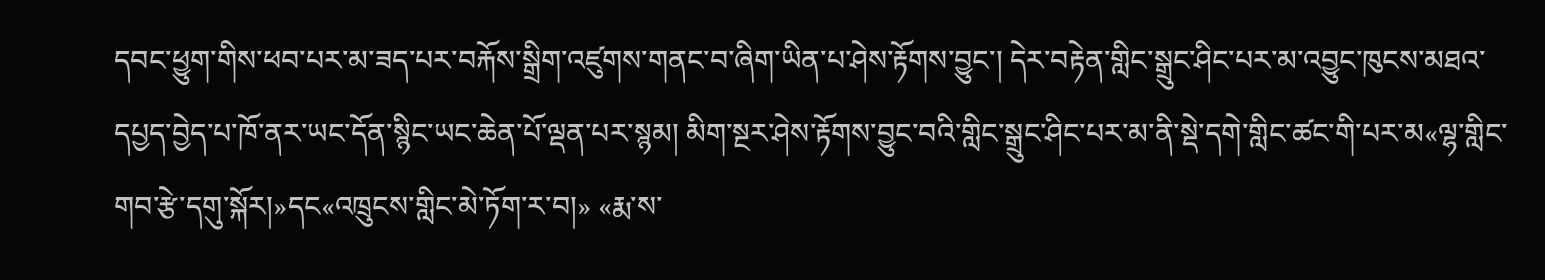དབང་ཕྱུག་གིས་ཕབ་པར་མ་ཟད་པར་བརྐོས་སྒྲིག་འཛུགས་གནང་བ་ཞིག་ཡིན་པ་ཤེས་རྟོགས་བྱུང་། དེར་བརྟེན་གླིང་སྒྲུང་ཤིང་པར་མ་འབྱུང་ཁུངས་མཐའ་དཔྱད་བྱེད་པ་ཁོ་ནར་ཡང་དོན་སྙིང་ཡང་ཆེན་པོ་ལྡན་པར་སྙམ། མིག་སྔར་ཤེས་རྟོགས་བྱུང་བའི་གླིང་སྒྲུང་ཤིང་པར་མ་ནི་སྡེ་དགེ་གླིང་ཚང་གི་པར་མ«ལྷ་གླིང་གབ་རྩེ་དགུ་སྐོར།»དང«འཁྲུངས་གླིང་མེ་ཏོག་ར་བ།» «རྨ་ས་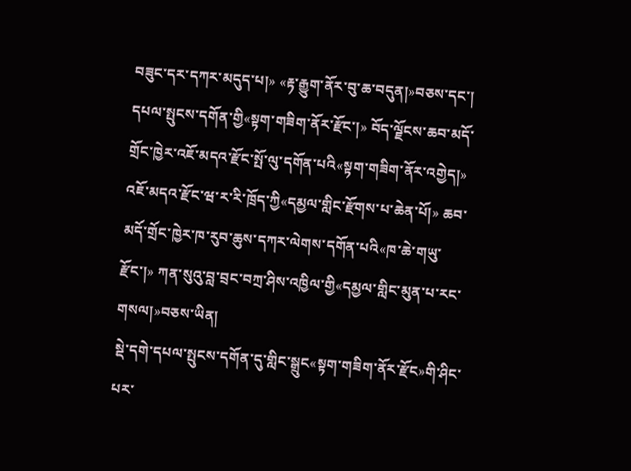བཟུང་དར་དཀར་མདུད་པ།» «རྟ་རྒྱུག་ནོར་བུ་ཆ་བདུན།»བཅས་དང་། དཔལ་སྤུངས་དགོན་གྱི«སྟག་གཟིག་ནོར་རྫོང་།» བོད་ལྗོངས་ཆབ་མདོ་གྲོང་ཁྱེར་འཇོ་མདའ་རྫོང་སྤོ་ལུ་དགོན་པའི«སྟག་གཟིག་ནོར་འགྱེད།» འཇོ་མདའ་རྫོང་ཝ་ར་རི་ཁྲོད་ཀྱི«དམྱལ་གླིང་རྫོགས་པ་ཆེན་པོ།» ཆབ་མདོ་གྲོང་ཁྱེར་ཁ་རུབ་ཆུས་དཀར་ལེགས་དགོན་པའི«ཁ་ཆེ་གཡུ་རྫོང་།» ཀན་སུའུ་བླ་བྲང་བཀྲ་ཤིས་འཁྱིལ་གྱི«དམྱལ་གླིང་མུན་པ་རང་གསལ།»བཅས་ཡིན།
སྡེ་དགེ་དཔལ་སྤུངས་དགོན་དུ་གླིང་སྒྲུང«སྟག་གཟིག་ནོར་རྫོང»གི་ཤིང་པར་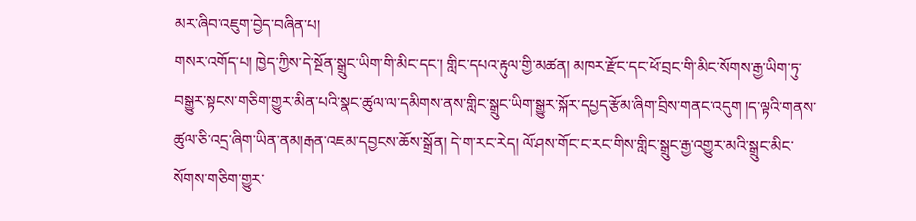མར་ཞིབ་འཇུག་བྱེད་བཞིན་པ།
གསར་འགོད་པ། ཁྱེད་ཀྱིས་དེ་སྔོན་སྒྲུང་ཡིག་གི་མིང་དང་། གླིང་དཔའ་རྟུལ་གྱི་མཚན། མཁར་རྫོང་དང་ཕོ་བྲང་གི་མིང་སོགས་རྒྱ་ཡིག་ཏུ་བསྒྱུར་སྟངས་གཅིག་གྱུར་མིན་པའི་སྣང་ཚུལ་ལ་དམིགས་ནས་གླིང་སྒྲུང་ཡིག་སྒྱུར་སྐོར་དཔྱད་རྩོམ་ཞིག་བྲིས་གནང་འདུག །ད་ལྟའི་གནས་ཚུལ་ཅི་འདྲ་ཞིག་ཡིན་ནམ།རྒན་འཇམ་དབྱངས་ཆོས་སྒྲོན། དེ་ག་རང་རེད། ལོ་ཤས་གོང་ང་རང་གིས་གླིང་སྒྲུང་རྒྱ་འགྱུར་མའི་སྒྲུང་མིང་སོགས་གཅིག་གྱུར་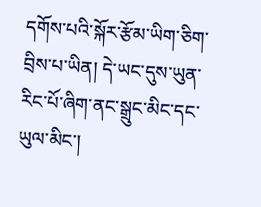དགོས་པའི་སྐོར་རྩོམ་ཡིག་ཅིག་བྲིས་པ་ཡིན། དེ་ཡང་དུས་ཡུན་རིང་པོ་ཞིག་ནང་སྒྲུང་མིང་དང་ཡུལ་མིང་།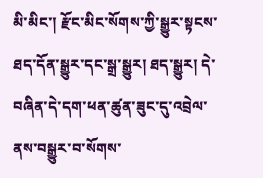མི་མིང་། རྫོང་མིང་སོགས་ཀྱི་སྒྱུར་སྟངས་ཐད་དོན་སྒྱུར་དང་སྒྲ་སྒྱུར། ཐད་སྒྱུར། དེ་བཞིན་དེ་དག་ཕན་ཚུན་ཟུང་དུ་འབྲེལ་ནས་བསྒྱུར་བ་སོགས་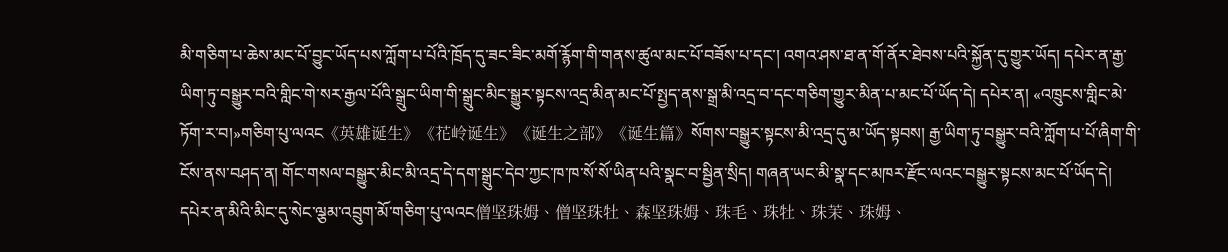མི་གཅིག་པ་ཆེས་མང་པོ་བྱུང་ཡོད་པས་ཀློག་པ་པོའི་ཁྲོད་དུ་ཟང་ཟིང་མགོ་རྙོག་གི་གནས་ཚུལ་མང་པོ་བཟོས་པ་དང་། འགའ་ཤས་ཐ་ན་གོ་ནོར་ཐེབས་པའི་སྐྱོན་དུ་གྱུར་ཡོད། དཔེར་ན་རྒྱ་ཡིག་ཏུ་བསྒྱུར་བའི་གླིང་གེ་སར་རྒྱལ་པོའི་སྒྲུང་ཡིག་གི་སྒྲུང་མིང་སྒྱུར་སྟངས་འདྲ་མིན་མང་པོ་སྤྱད་ནས་སྒྲ་མི་འདྲ་བ་དང་གཅིག་གྱུར་མིན་པ་མང་པོ་ཡོད་དེ། དཔེར་ན། «འཁྲུངས་གླིང་མེ་ཏོག་ར་བ།»གཅིག་པུ་ལའང《英雄诞生》《花岭诞生》《诞生之部》《诞生篇》སོགས་བསྒྱུར་སྟངས་མི་འདྲ་དུ་མ་ཡོད་སྟབས། རྒྱ་ཡིག་ཏུ་བསྒྱུར་བའི་ཀློག་པ་པོ་ཞིག་གི་ངོས་ནས་བཤད་ན། གོང་གསལ་བསྒྱུར་མིང་མི་འདྲ་དེ་དག་སྒྲུང་དེབ་ཀྱང་ཁ་ཁ་སོ་སོ་ཡིན་པའི་སྣང་བ་སྦྱིན་སྲིད། གཞན་ཡང་མི་སྣ་དང་མཁར་རྫོང་ལའང་བསྒྱུར་སྟངས་མང་པོ་ཡོད་དེ། དཔེར་ན་མིའི་མིང་དུ་སེང་ལྕམ་འབྲུག་མོ་གཅིག་པུ་ལའང僧坚珠姆、僧坚珠牡、森坚珠姆、珠毛、珠牡、珠茉、珠姆、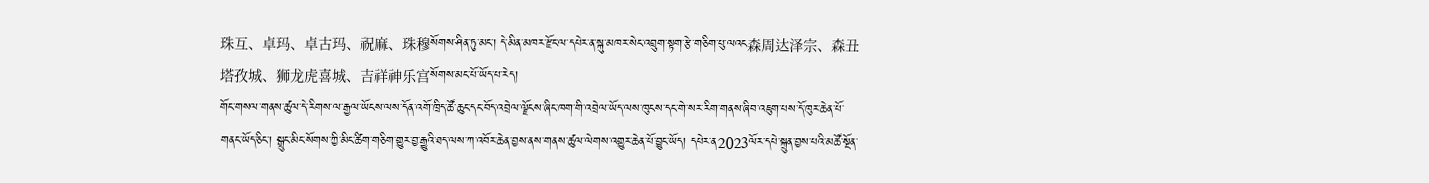珠互、卓玛、卓古玛、祝麻、珠穆སོགས་ཤིན་ཏུ་མང་། དེ་མིན་མཁར་རྫོང་ལ་དཔེར་ན་སྐུ་མཁར་སེང་འབྲུག་སྟག་རྩེ་གཅིག་པུ་ལའང森周达泽宗、森丑塔孜城、狮龙虎喜城、吉祥神乐宫སོགས་མང་པོ་ཡོད་པ་རེད།
གོང་གསལ་གནས་ཚུལ་དེ་རིགས་ལ་རྒྱལ་ཡོངས་ལས་དོན་འགོ་ཁྲིད་ཚོ་ཆུང་དང་བོད་འབྲེལ་ལྗོངས་ཞིང་ཁག་གི་འབྲེལ་ཡོད་ལས་ཁུངས་དང་གེ་སར་རིག་གནས་ཞིབ་འཇུག་པས་དོ་ཁུར་ཆེན་པོ་གནང་ཡོད་ཅིང་། སྒྲུང་མིང་སོགས་ཀྱི་མིང་ཚིག་གཅིག་གྱུར་བྱ་རྒྱུའི་ཐད་ལས་ཀ་འབོར་ཆེན་བྱས་ནས་གནས་ཚུལ་ལེགས་འགྱུར་ཆེན་པོ་བྱུང་ཡོད། དཔེར་ན2023ལོར་དཔེ་སྐྲུན་བྱས་པའི་མཚོ་སྔོན་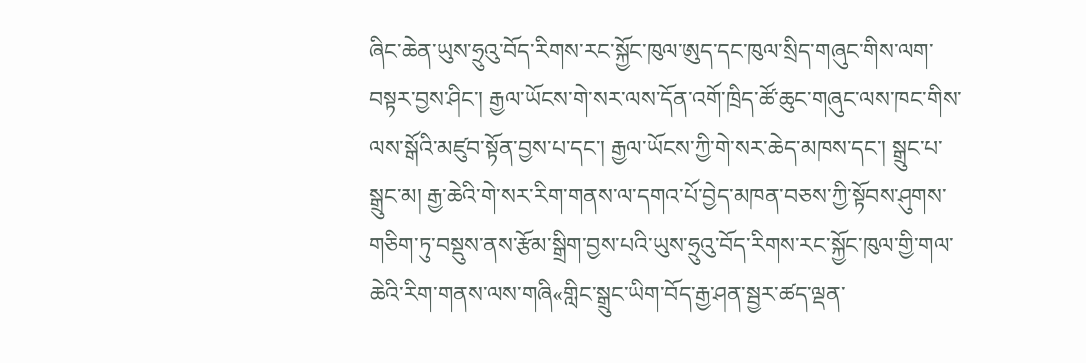ཞིང་ཆེན་ཡུས་ཧྲུའུ་བོད་རིགས་རང་སྐྱོང་ཁུལ་ཨུད་དང་ཁུལ་སྲིད་གཞུང་གིས་ལག་བསྟར་བྱས་ཤིང་། རྒྱལ་ཡོངས་གེ་སར་ལས་དོན་འགོ་ཁྲིད་ཚོ་ཆུང་གཞུང་ལས་ཁང་གིས་ལས་སྒོའི་མཛུབ་སྟོན་བྱས་པ་དང་། རྒྱལ་ཡོངས་ཀྱི་གེ་སར་ཆེད་མཁས་དང་། སྒྲུང་པ་སྒྲུང་མ། རྒྱ་ཆེའི་གེ་སར་རིག་གནས་ལ་དགའ་པོ་བྱེད་མཁན་བཅས་ཀྱི་སྟོབས་ཤུགས་གཅིག་ཏུ་བསྡུས་ནས་རྩོམ་སྒྲིག་བྱས་པའི་ཡུས་ཧྲུའུ་བོད་རིགས་རང་སྐྱོང་ཁུལ་གྱི་གལ་ཆེའི་རིག་གནས་ལས་གཞི«གླིང་སྒྲུང་ཡིག་བོད་རྒྱ་ཤན་སྦྱར་ཚད་ལྡན་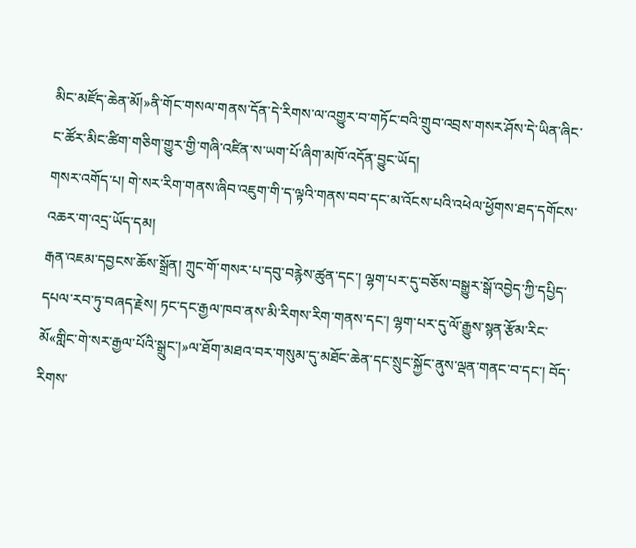མིང་མཛོད་ཆེན་མོ།»ནི་གོང་གསལ་གནས་དོན་དེ་རིགས་ལ་འགྱུར་བ་གཏོང་བའི་གྲུབ་འབྲས་གསར་ཤོས་དེ་ཡིན་ཞིང་ང་ཚོར་མིང་ཚིག་གཅིག་གྱུར་གྱི་གཞི་འཛིན་ས་ཡག་པོ་ཞིག་མཁོ་འདོན་བྱུང་ཡོད།
གསར་འགོད་པ། གེ་སར་རིག་གནས་ཞིབ་འཇུག་གི་ད་ལྟའི་གནས་བབ་དང་མ་འོངས་པའི་འཕེལ་ཕྱོགས་ཐད་དགོངས་འཆར་ག་འདྲ་ཡོད་དམ།
རྒན་འཇམ་དབྱངས་ཆོས་སྒྲོན། ཀྲུང་གོ་གསར་པ་དབུ་བརྙེས་ཚུན་དང་། ལྷག་པར་དུ་བཅོས་བསྒྱུར་སྒོ་འབྱེད་ཀྱི་དཔྱིད་དཔལ་རབ་ཏུ་བཞད་རྗེས། ཏང་དང་རྒྱལ་ཁབ་ནས་མི་རིགས་རིག་གནས་དང་། ལྷག་པར་དུ་ལོ་རྒྱུས་སྙན་རྩོམ་རིང་མོ«གླིང་གེ་སར་རྒྱལ་པོའི་སྒྲུང་།»ལ་ཐོག་མཐའ་བར་གསུམ་དུ་མཐོང་ཆེན་དང་སྲུང་སྐྱོང་ནུས་ལྡན་གནང་བ་དང་། བོད་རིགས་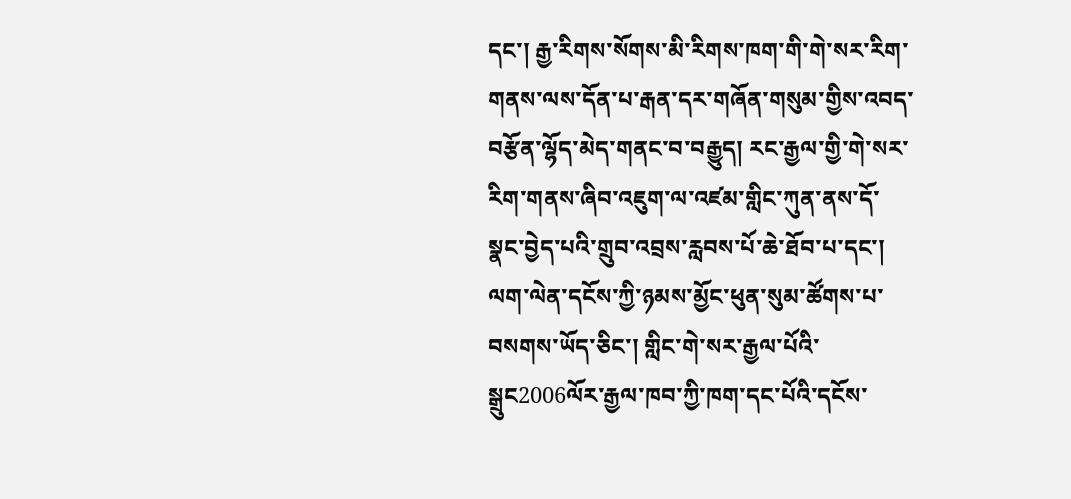དང་། རྒྱ་རིགས་སོགས་མི་རིགས་ཁག་གི་གེ་སར་རིག་གནས་ལས་དོན་པ་རྒན་དར་གཞོན་གསུམ་གྱིས་འབད་བརྩོན་ལྷོད་མེད་གནང་བ་བརྒྱུད། རང་རྒྱལ་གྱི་གེ་སར་རིག་གནས་ཞིབ་འཇུག་ལ་འཛམ་གླིང་ཀུན་ནས་དོ་སྣང་བྱེད་པའི་གྲུབ་འབྲས་རླབས་པོ་ཆེ་ཐོབ་པ་དང་། ལག་ལེན་དངོས་ཀྱི་ཉམས་མྱོང་ཕུན་སུམ་ཚོགས་པ་བསགས་ཡོད་ཅིང་། གླིང་གེ་སར་རྒྱལ་པོའི་སྒྲུང2006ལོར་རྒྱལ་ཁབ་ཀྱི་ཁག་དང་པོའི་དངོས་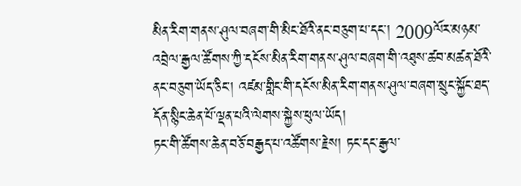མིན་རིག་གནས་ཤུལ་བཞག་གི་མིང་ཐོའི་ནང་བཅུག་པ་དང་། 2009ལོར་མཉམ་འབྲེལ་རྒྱལ་ཚོགས་ཀྱི་དངོས་མིན་རིག་གནས་ཤུལ་བཞག་གི་འཐུས་ཚབ་མཚན་ཐོའི་ནང་བཅུག་ཡོད་ཅིང་། འཛམ་གླིང་གི་དངོས་མིན་རིག་གནས་ཤུལ་བཞག་སྲུང་སྐྱོང་ཐད་དོན་སྙིང་ཆེན་པོ་ལྡན་པའི་ལེགས་སྐྱེས་ཕུལ་ཡོད།
ཏང་གི་ཚོགས་ཆེན་བཅོ་བརྒྱད་པ་འཚོགས་རྗེས། ཏང་དང་རྒྱལ་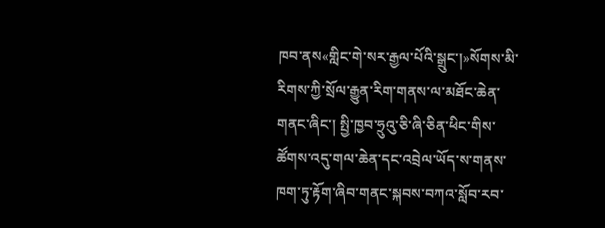ཁབ་ནས«གླིང་གེ་སར་རྒྱལ་པོའི་སྒྲུང་།»སོགས་མི་རིགས་ཀྱི་སྲོལ་རྒྱུན་རིག་གནས་ལ་མཐོང་ཆེན་གནང་ཞིང་། སྤྱི་ཁྱབ་ཧྲུའུ་ཅི་ཞི་ཅིན་ཕིང་གིས་ཚོགས་འདུ་གལ་ཆེན་དང་འབྲེལ་ཡོད་ས་གནས་ཁག་ཏུ་རྟོག་ཞིབ་གནང་སྐབས་བཀའ་སློབ་རབ་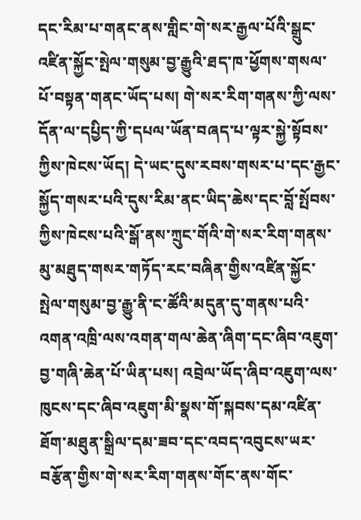དང་རིམ་པ་གནང་ནས་གླིང་གེ་སར་རྒྱལ་པོའི་སྒྲུང་འཛིན་སྐྱོང་སྤེལ་གསུམ་བྱ་རྒྱུའི་ཐད་ཁ་ཕྱོགས་གསལ་པོ་བསྟན་གནང་ཡོད་པས། གེ་སར་རིག་གནས་ཀྱི་ལས་དོན་ལ་དཔྱིད་ཀྱི་དཔལ་ཡོན་བཞད་པ་ལྟར་སྐྱེ་སྟོབས་ཀྱིས་ཁེངས་ཡོད། དེ་ཡང་དུས་རབས་གསར་པ་དང་རྒྱང་སྐྱོད་གསར་པའི་དུས་རིམ་ནང་ཡིད་ཆེས་དང་བློ་སྤོབས་ཀྱིས་ཁེངས་པའི་སྒོ་ནས་ཀྲུང་གོའི་གེ་སར་རིག་གནས་མུ་མཐུད་གསར་གཏོད་རང་བཞིན་གྱིས་འཛིན་སྐྱོང་སྤེལ་གསུམ་བྱ་རྒྱུ་ནི་ང་ཚོའི་མདུན་དུ་གནས་པའི་འགན་འཁྲི་ལས་འགན་གལ་ཆེན་ཞིག་དང་ཞིབ་འཇུག་བྱ་གཞི་ཆེན་པོ་ཡིན་པས། འབྲེལ་ཡོད་ཞིབ་འཇུག་ལས་ཁུངས་དང་ཞིབ་འཇུག་མི་སྣས་གོ་སྐབས་དམ་འཛིན་ཐོག་མཐུན་སྒྲིལ་དམ་ཟབ་དང་འབད་འབུངས་ཡར་བརྩོན་གྱིས་གེ་སར་རིག་གནས་གོང་ནས་གོང་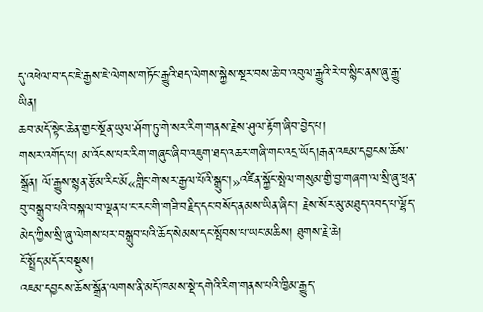དུ་འཕེལ་བ་དང་ཇེ་རྒྱས་ཇེ་ལེགས་གཏོང་རྒྱུའི་ཐད་ལེགས་སྐྱེས་སྔར་བས་ཆེ་བ་འབུལ་རྒྱུའི་རེ་བ་སྙིང་ནས་ཞུ་རྒྱུ་ཡིན།
ཆབ་མདོ་སྟེང་ཆེན་གྱང་སྔོན་ཡུལ་ཤོག་ཏུ་གེ་སར་རིག་གནས་རྗེས་ཤུལ་རྟོག་ཞིབ་བྱེད་པ།
གསར་འགོད་པ། མ་འོངས་པར་རིག་གཞུང་ཞིབ་འཇུག་ཐད་འཆར་གཞི་གང་འདྲ་ཡོད།རྒན་འཇམ་དབྱངས་ཆོས་སྒྲོན། ལོ་རྒྱུས་སྙན་རྩོམ་རིང་མོ«གླིང་གེ་སར་རྒྱལ་པོའི་སྒྲུང་།»འཛིན་སྐྱོང་སྤེལ་གསུམ་གྱི་བྱ་གཞག་ལ་སྲི་ཞུ་ཕྲན་བུ་བསྒྲུབ་པའི་བསྐལ་བ་ལྡན་པ་ང་རང་གི་གཟི་བརྗིད་དང་བསོད་ནམས་ཡིན་ཞིང་། རྗེས་སོར་མུ་མཐུད་འབད་པ་ལྷོད་མེད་ཀྱིས་སྲི་ཞུ་ལེགས་པར་བསྒྲུབ་པའི་ཆོད་སེམས་དང་སྤོབས་པ་ཡང་མཆིས། ཐུགས་རྗེ་ཆེ།
ངོ་སྤྲོད་མདོར་བསྡུས།
འཇམ་དབྱངས་ཆོས་སྒྲོན་ལགས་ནི་མདོ་ཁམས་སྡེ་དགེའི་རིག་གནས་པའི་ཁྱིམ་རྒྱུད་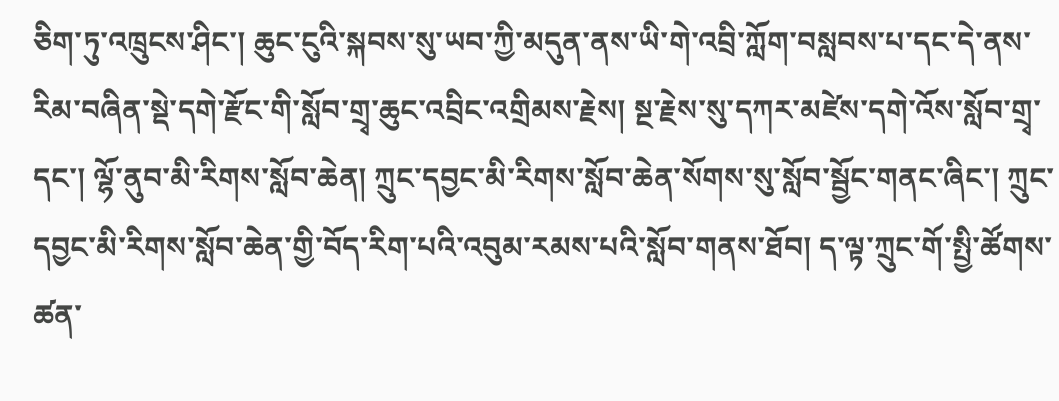ཅིག་ཏུ་འཁྲུངས་ཤིང་། ཆུང་ངུའི་སྐབས་སུ་ཡབ་ཀྱི་མདུན་ནས་ཡི་གེ་འབྲི་ཀློག་བསླབས་པ་དང་དེ་ནས་རིམ་བཞིན་སྡེ་དགེ་རྫོང་གི་སློབ་གྲྭ་ཆུང་འབྲིང་འགྲིམས་རྗེས། སྔ་རྗེས་སུ་དཀར་མཛེས་དགེ་འོས་སློབ་གྲྭ་དང་། ལྷོ་ནུབ་མི་རིགས་སློབ་ཆེན། ཀྲུང་དབྱང་མི་རིགས་སློབ་ཆེན་སོགས་སུ་སློབ་སྦྱོང་གནང་ཞིང་། ཀྲུང་དབྱང་མི་རིགས་སློབ་ཆེན་གྱི་བོད་རིག་པའི་འབུམ་རམས་པའི་སློབ་གནས་ཐོབ། ད་ལྟ་ཀྲུང་གོ་སྤྱི་ཚོགས་ཚན་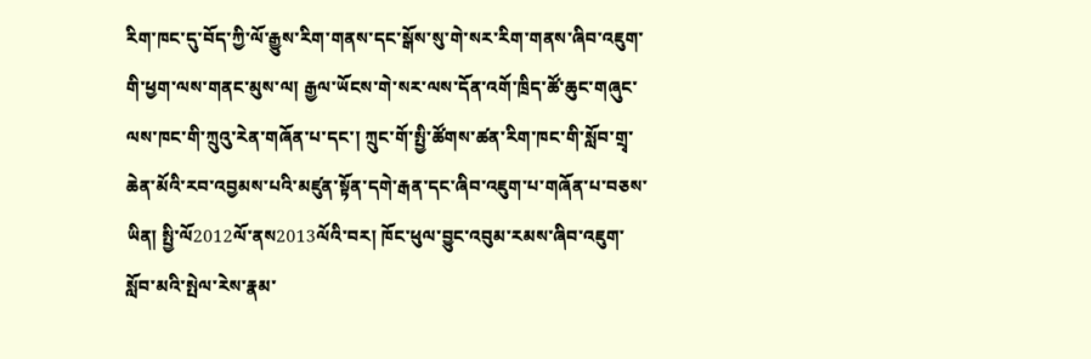རིག་ཁང་དུ་བོད་ཀྱི་ལོ་རྒྱུས་རིག་གནས་དང་སྒོས་སུ་གེ་སར་རིག་གནས་ཞིབ་འཇུག་གི་ཕྱག་ལས་གནང་མུས་ལ། རྒྱལ་ཡོངས་གེ་སར་ལས་དོན་འགོ་ཁྲིད་ཚོ་ཆུང་གཞུང་ལས་ཁང་གི་ཀྲུའུ་རེན་གཞོན་པ་དང་། ཀྲུང་གོ་སྤྱི་ཚོགས་ཚན་རིག་ཁང་གི་སློབ་གྲྭ་ཆེན་མོའི་རབ་འབྱམས་པའི་མཛུན་སྟོན་དགེ་རྒན་དང་ཞིབ་འཇུག་པ་གཞོན་པ་བཅས་ཡིན། སྤྱི་ལོ2012ལོ་ནས2013ལོའི་བར། ཁོང་ཕུལ་བྱུང་འབུམ་རམས་ཞིབ་འཇུག་སློབ་མའི་སྤེལ་རེས་རྣམ་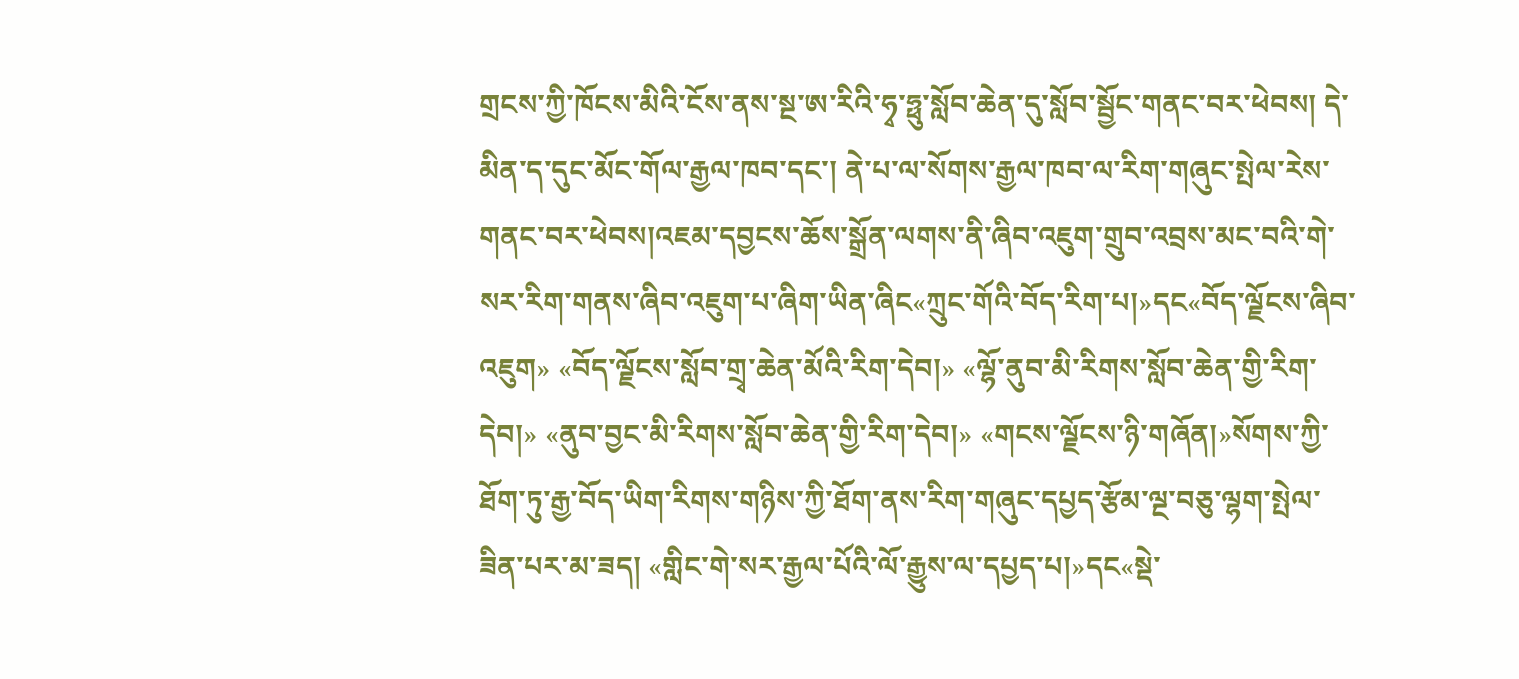གྲངས་ཀྱི་ཁོངས་མིའི་ངོས་ནས་སྔ་ཨ་རིའི་ཧྭ་ཧྥུ་སློབ་ཆེན་དུ་སློབ་སྦྱོང་གནང་བར་ཕེབས། དེ་མིན་ད་དུང་མོང་གོལ་རྒྱལ་ཁབ་དང་། ནེ་པ་ལ་སོགས་རྒྱལ་ཁབ་ལ་རིག་གཞུང་སྤེལ་རེས་གནང་བར་ཕེབས།འཇམ་དབྱངས་ཆོས་སྒྲོན་ལགས་ནི་ཞིབ་འཇུག་གྲུབ་འབྲས་མང་བའི་གེ་སར་རིག་གནས་ཞིབ་འཇུག་པ་ཞིག་ཡིན་ཞིང«ཀྲུང་གོའི་བོད་རིག་པ།»དང«བོད་ལྗོངས་ཞིབ་འཇུག» «བོད་ལྗོངས་སློབ་གྲྭ་ཆེན་མོའི་རིག་དེབ།» «ལྷོ་ནུབ་མི་རིགས་སློབ་ཆེན་གྱི་རིག་དེབ།» «ནུབ་བྱང་མི་རིགས་སློབ་ཆེན་གྱི་རིག་དེབ།» «གངས་ལྗོངས་ཉི་གཞོན།»སོགས་ཀྱི་ཐོག་ཏུ་རྒྱ་བོད་ཡིག་རིགས་གཉིས་ཀྱི་ཐོག་ནས་རིག་གཞུང་དཔྱད་རྩོམ་ལྔ་བཅུ་ལྷག་སྤེལ་ཟིན་པར་མ་ཟད། «གླིང་གེ་སར་རྒྱལ་པོའི་ལོ་རྒྱུས་ལ་དཔྱད་པ།»དང«སྡེ་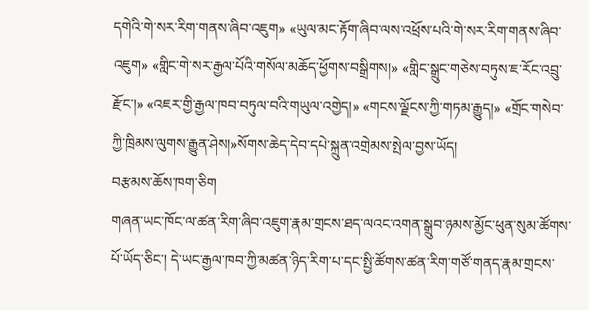དགེའི་གེ་སར་རིག་གནས་ཞིབ་འཇུག» «ཡུལ་མང་རྟོག་ཞིབ་ལས་འཕྲོས་པའི་གེ་སར་རིག་གནས་ཞིབ་འཇུག» «གླིང་གེ་སར་རྒྱལ་པོའི་གསོལ་མཆོད་ཕྱོགས་བསྒྲིགས།» «གླིང་སྒྲུང་གཅེས་བཏུས་ཇ་རོང་འབྲུ་རྫོང་།» «འཇར་གྱི་རྒྱལ་ཁབ་བཏུལ་བའི་གཡུལ་འགྱེད།» «གངས་ལྗོངས་ཀྱི་གཏམ་རྒྱུད།» «གྲོང་གསེབ་ཀྱི་ཁྲིམས་ལུགས་རྒྱུན་ཤེས།»སོགས་ཆེད་དེབ་དཔེ་སྐྲུན་འགྲེམས་སྤེལ་བྱས་ཡོད།
བརྩམས་ཆོས་ཁག་ཅིག
གཞན་ཡང་ཁོང་ལ་ཚན་རིག་ཞིབ་འཇུག་རྣམ་གྲངས་ཐད་ལའང་འགན་སྒྲུབ་ཉམས་མྱོང་ཕུན་སུམ་ཚོགས་པོ་ཡོད་ཅིང་། དེ་ཡང་རྒྱལ་ཁབ་ཀྱི་མཚན་ཉིད་རིག་པ་དང་སྤྱི་ཚོགས་ཚན་རིག་གཙོ་གནད་རྣམ་གྲངས་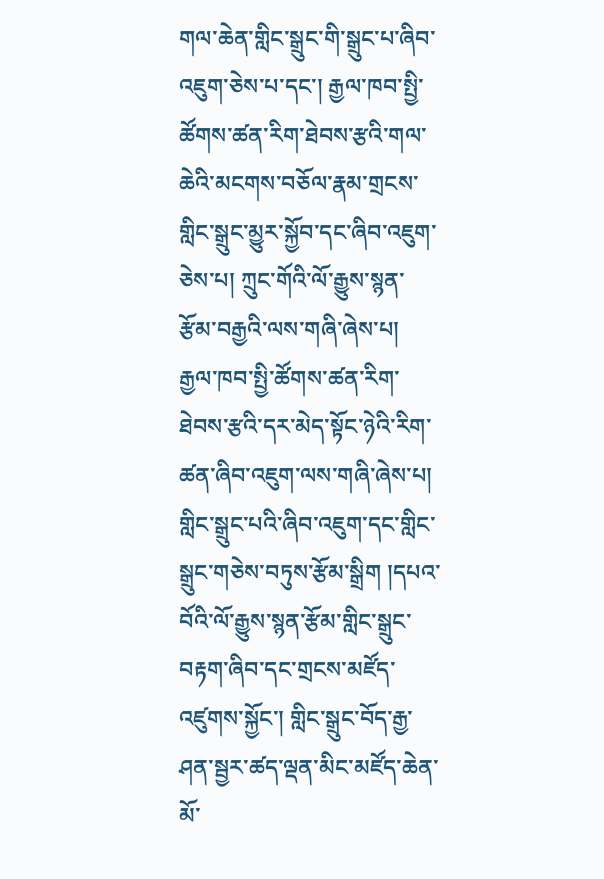གལ་ཆེན་གླིང་སྒྲུང་གི་སྒྲུང་པ་ཞིབ་འཇུག་ཅེས་པ་དང་། རྒྱལ་ཁབ་སྤྱི་ཚོགས་ཚན་རིག་ཐེབས་རྩའི་གལ་ཆེའི་མངགས་བཅོལ་རྣམ་གྲངས་གླིང་སྒྲུང་མྱུར་སྐྱོབ་དང་ཞིབ་འཇུག་ཅེས་པ། ཀྲུང་གོའི་ལོ་རྒྱུས་སྙན་རྩོམ་བརྒྱའི་ལས་གཞི་ཞེས་པ། རྒྱལ་ཁབ་སྤྱི་ཚོགས་ཚན་རིག་ཐེབས་རྩའི་དར་མེད་སྟོང་ཉེའི་རིག་ཚན་ཞིབ་འཇུག་ལས་གཞི་ཞེས་པ། གླིང་སྒྲུང་པའི་ཞིབ་འཇུག་དང་གླིང་སྒྲུང་གཅེས་བཏུས་རྩོམ་སྒྲིག །དཔའ་བོའི་ལོ་རྒྱུས་སྙན་རྩོམ་གླིང་སྒྲུང་བརྟག་ཞིབ་དང་གྲངས་མཛོད་འཛུགས་སྐྱོང་། གླིང་སྒྲུང་བོད་རྒྱ་ཤན་སྦྱར་ཚད་ལྡན་མིང་མཛོད་ཆེན་མོ་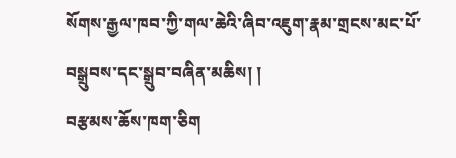སོགས་རྒྱལ་ཁབ་ཀྱི་གལ་ཆེའི་ཞིབ་འཇུག་རྣམ་གྲངས་མང་པོ་བསྒྲུབས་དང་སྒྲུབ་བཞིན་མཆིས། །
བརྩམས་ཆོས་ཁག་ཅིག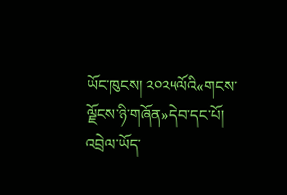ཡོང་ཁུངས། ༢༠༢༥ལོའི«གངས་ལྗོངས་ཉི་གཞོན»དེབ་དང་པོ།
འབྲེལ་ཡོད་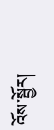འོས་སྦྱོར།